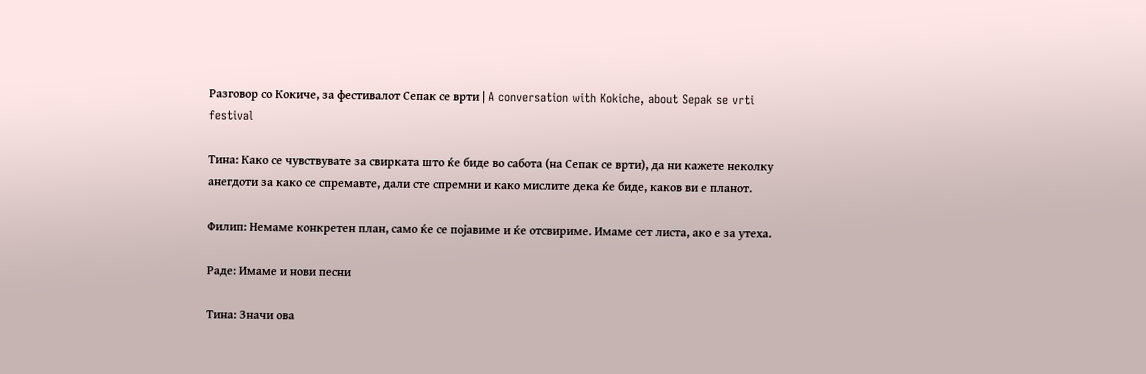Разговор со Кокиче, за фестивалот Сепак се врти | A conversation with Kokiche, about Sepak se vrti festival

Тина: Како се чувствувате за свирката што ќе биде во сабота (на Сепак се врти), да ни кажете неколку анегдоти за како се спремавте, дали сте спремни и како мислите дека ќе биде, каков ви е планот.

Филип: Немаме конкретен план, само ќе се појавиме и ќе отсвириме. Имаме сет листа, ако е за утеха.

Раде: Имаме и нови песни

Тина: Значи ова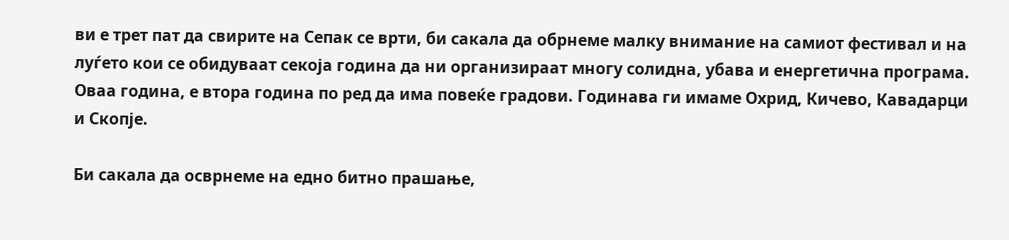ви е трет пат да свирите на Сепак се врти, би сакала да обрнеме малку внимание на самиот фестивал и на луѓето кои се обидуваат секоја година да ни организираат многу солидна, убава и енергетична програма. Оваа година, е втора година по ред да има повеќе градови. Годинава ги имаме Охрид, Кичево, Кавадарци и Скопје.

Би сакала да осврнеме на едно битно прашање,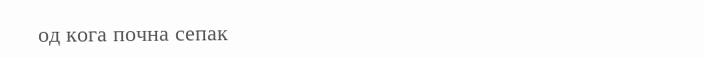од кога почна сепак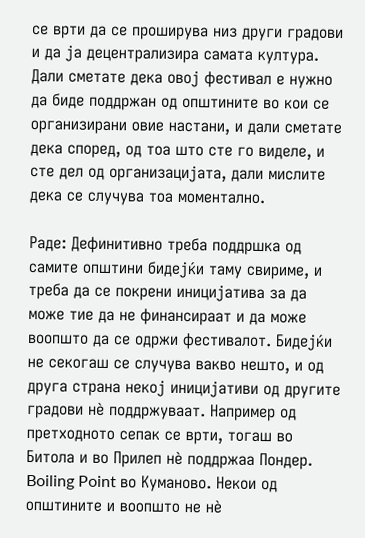се врти да се проширува низ други градови и да ја децентрализира самата култура. Дали сметате дека овој фестивал е нужно да биде поддржан од општините во кои се организирани овие настани, и дали сметате дека според, од тоа што сте го виделе, и сте дел од организацијата, дали мислите дека се случува тоа моментално.

Раде: Дефинитивно треба поддршка од самите општини бидејќи таму свириме, и треба да се покрени иницијатива за да може тие да не финансираат и да може воопшто да се одржи фестивалот. Бидејќи не секогаш се случува вакво нешто, и од друга страна некој иницијативи од другите градови нѐ поддржуваат. Например од претходното сепак се врти, тогаш во Битола и во Прилеп нѐ поддржаа Пондер. Boiling Point во Куманово. Некои од општините и воопшто не нѐ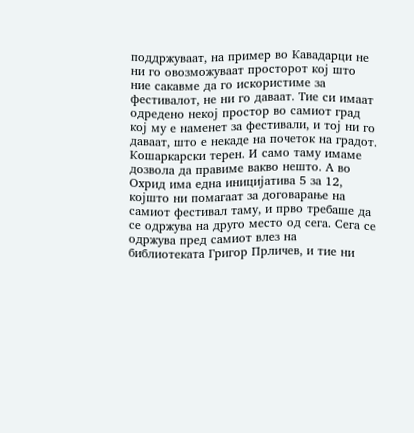поддржуваат, на пример во Кавадарци не ни го овозможуваат просторот кој што ние сакавме да го искористиме за фестивалот, не ни го даваат. Тие си имаат одредено некој простор во самиот град кој му е наменет за фестивали, и тој ни го даваат, што е некаде на почеток на градот. Кошаркарски терен. И само таму имаме дозвола да правиме вакво нешто. А во Охрид има една иницијатива 5 за 12, којшто ни помагаат за договарање на самиот фестивал таму, и прво требаше да се одржува на друго место од сега. Сега се одржува пред самиот влез на библиотеката Григор Прличев, и тие ни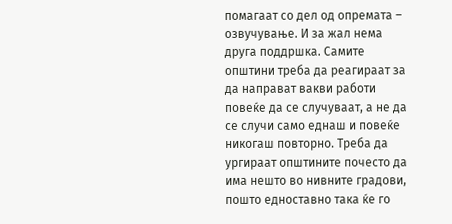помагаат со дел од опремата – озвучување. И за жал нема друга поддршка. Самите општини треба да реагираат за да направат вакви работи повеќе да се случуваат, а не да се случи само еднаш и повеќе никогаш повторно. Треба да ургираат општините почесто да има нешто во нивните градови, пошто едноставно така ќе го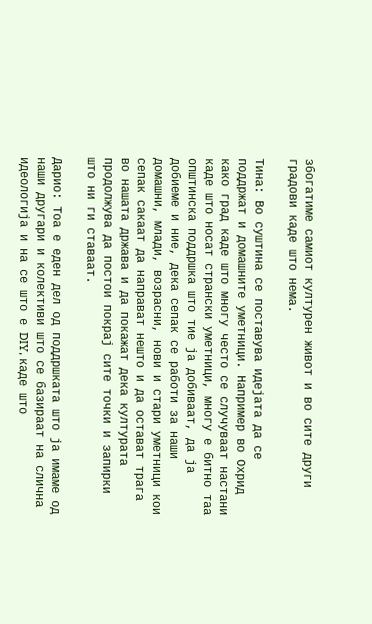збогатиме самиот културен живот и во сите други градови каде што нема.

Тина: Во суштина се поставува идејата да се поддржат и домашните уметници. Например во Охрид како град каде што многу често се случуваат настани каде што носат странски уметници, многу е битно таа општинска поддршка што тие ја добиваат, да ја добиеме и ние, дека сепак се работи за наши домашни, млади, возрасни, нови и стари уметници кои сепак сакаат да направат нешто и да остават трага во нашата држава и да покажат дека културата продолжува да постои покрај сите точки и запирки што ни ги ставаат.

Дарио: Тоа е еден дел од поддршката што ја имаме од наши другари и колективи што се базираат на слична идеологија и на се што е DIY, каде што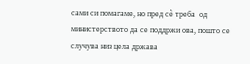сами си помагаме, но пред сѐ треба  од министерството да се поддржи ова, пошто се случува низ цела држава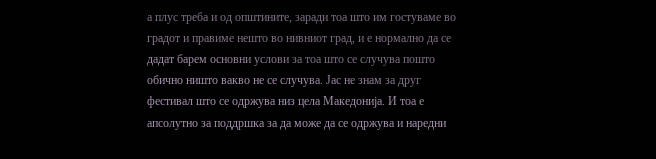а плус треба и од општините, заради тоа што им гостуваме во градот и правиме нешто во нивниот град, и е нормално да се дадат барем основни услови за тоа што се случува пошто обично ништо вакво не се случува. Јас не знам за друг фестивал што се одржува низ цела Македонија. И тоа е апсолутно за поддршка за да може да се одржува и наредни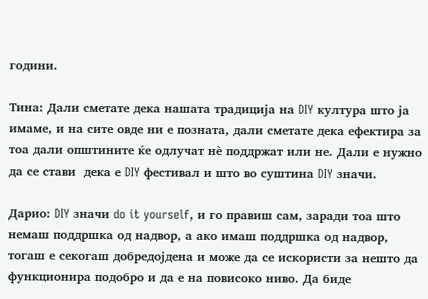години.

Тина: Дали сметате дека нашата традиција на DIY култура што ја имаме, и на сите овде ни е позната, дали сметате дека ефектира за тоа дали општините ќе одлучат нѐ поддржат или не. Дали е нужно да се стави  дека е DIY фестивал и што во суштина DIY значи.

Дарио: DIY значи do it yourself, и го правиш сам, заради тоа што немаш поддршка од надвор, а ако имаш поддршка од надвор, тогаш е секогаш добредојдена и може да се искористи за нешто да функционира подобро и да е на повисоко ниво. Да биде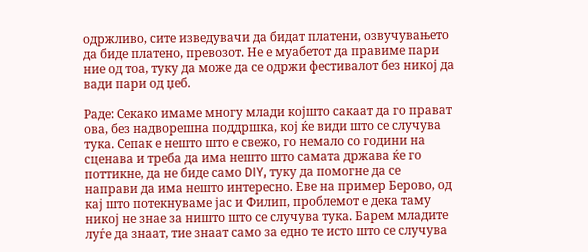одржливо, сите изведувачи да бидат платени, озвучувањето да биде платено, превозот. Не е муабетот да правиме пари ние од тоа, туку да може да се одржи фестивалот без никој да вади пари од џеб.

Раде: Секако имаме многу млади којшто сакаат да го прават ова, без надворешна поддршка, кој ќе види што се случува тука. Сепак е нешто што е свежо, го немало со години на сценава и треба да има нешто што самата држава ќе го поттикне, да не биде само DIY, туку да помогне да се направи да има нешто интересно. Еве на пример Берово, од кај што потекнуваме јас и Филип, проблемот е дека таму никој не знае за ништо што се случува тука. Барем младите луѓе да знаат, тие знаат само за едно те исто што се случува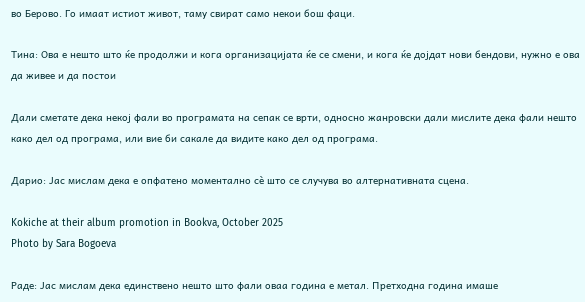во Берово. Го имаат истиот живот, таму свират само некои бош фаци.

Тина: Ова е нешто што ќе продолжи и кога организацијата ќе се смени, и кога ќе дојдат нови бендови, нужно е ова да живее и да постои

Дали сметате дека некој фали во програмата на сепак се врти, односно жанровски дали мислите дека фали нешто како дел од програма, или вие би сакале да видите како дел од програма.

Дарио: Јас мислам дека е опфатено моментално сѐ што се случува во алтернативната сцена.

Kokiche at their album promotion in Bookva, October 2025
Photo by Sara Bogoeva

Раде: Јас мислам дека единствено нешто што фали оваа година е метал. Претходна година имаше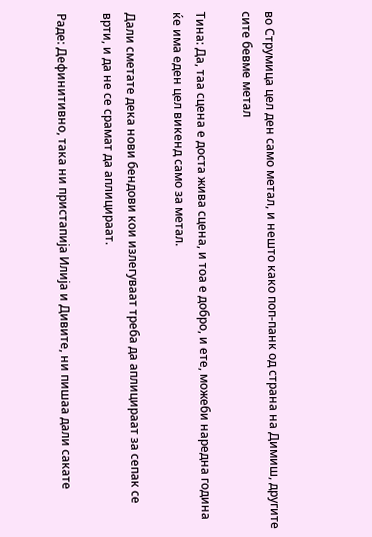во Струмица цел ден само метал, и нешто како поп-панк од страна на Димиш, другите сите бевме метал

Тина: Да, таа сцена е доста жива сцена, и тоа е добро, и ете, можеби наредна година ќе има еден цел викенд само за метал.

Дали сметате дека нови бендови кои излегуваат треба да аплицираат за сепак се врти, и да не се срамат да аплицираат.

Раде: Дефинитивно, така ни пристапија Илија и Дивите, ни пишаа дали сакате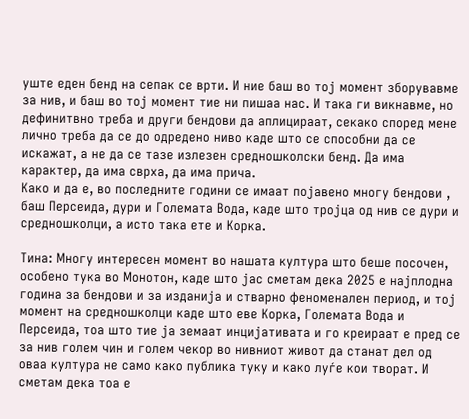уште еден бенд на сепак се врти. И ние баш во тој момент зборувавме за нив, и баш во тој момент тие ни пишаа нас. И така ги викнавме, но дефинитвно треба и други бендови да аплицираат, секако според мене лично треба да се до одредено ниво каде што се способни да се искажат, а не да се тазе излезен средношколски бенд. Да има карактер, да има сврха, да има прича.
Како и да е, во последните години се имаат појавено многу бендови , баш Персеида, дури и Големата Вода, каде што тројца од нив се дури и средношколци, а исто така ете и Корка.

Тина: Многу интересен момент во нашата култура што беше посочен, особено тука во Монотон, каде што јас сметам дека 2025 е најплодна година за бендови и за изданија и стварно феноменален период, и тој момент на средношколци каде што еве Корка, Големата Вода и Персеида, тоа што тие ја земаат инцијативата и го креираат е пред се за нив голем чин и голем чекор во нивниот живот да станат дел од оваа култура не само како публика туку и како луѓе кои творат. И сметам дека тоа е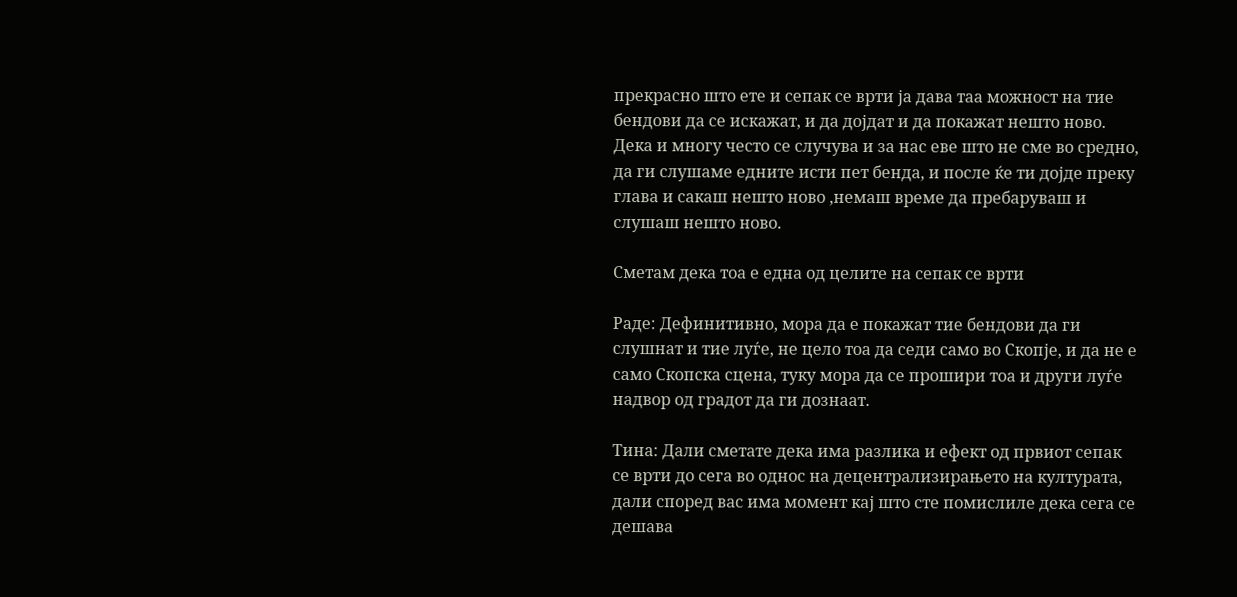прекрасно што ете и сепак се врти ја дава таа можност на тие бендови да се искажат, и да дојдат и да покажат нешто ново. Дека и многу често се случува и за нас еве што не сме во средно, да ги слушаме едните исти пет бенда, и после ќе ти дојде преку глава и сакаш нешто ново ,немаш време да пребаруваш и слушаш нешто ново.

Сметам дека тоа е една од целите на сепак се врти

Раде: Дефинитивно, мора да е покажат тие бендови да ги слушнат и тие луѓе, не цело тоа да седи само во Скопје, и да не е само Скопска сцена, туку мора да се прошири тоа и други луѓе надвор од градот да ги дознаат.

Тина: Дали сметате дека има разлика и ефект од првиот сепак се врти до сега во однос на децентрализирањето на културата, дали според вас има момент кај што сте помислиле дека сега се дешава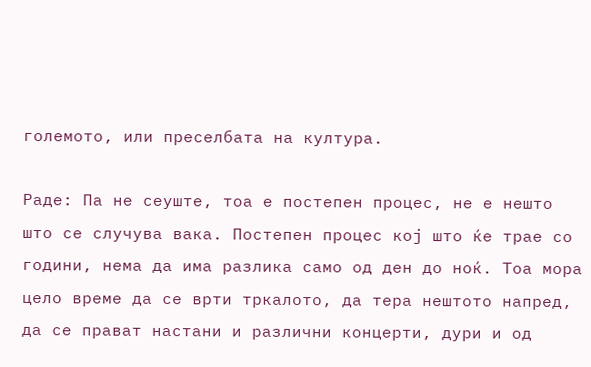големото, или преселбата на култура.

Раде: Па не сеуште, тоа е постепен процес, не е нешто што се случува вака. Постепен процес кој што ќе трае со години, нема да има разлика само од ден до ноќ. Тоа мора цело време да се врти тркалото, да тера нештото напред, да се прават настани и различни концерти, дури и од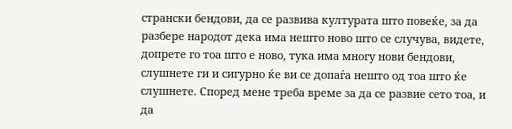странски бендови, да се развива културата што повеќе, за да разбере народот дека има нешто ново што се случува, видете, допрете го тоа што е ново, тука има многу нови бендови, слушнете ги и сигурно ќе ви се допаѓа нешто од тоа што ќе слушнете. Според мене треба време за да се развие сето тоа, и да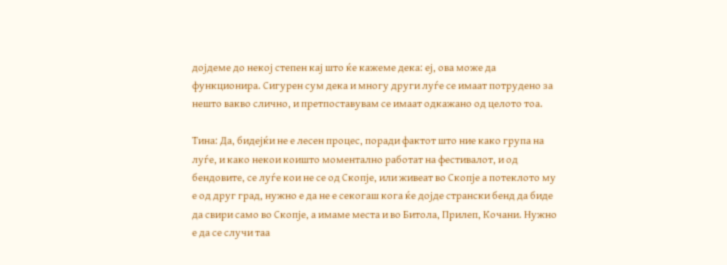дојдеме до некој степен кај што ќе кажеме дека: еј, ова може да функционира. Сигурен сум дека и многу други луѓе се имаат потрудено за нешто вакво слично, и претпоставувам се имаат одкажано од целото тоа.

Тина: Да, бидејќи не е лесен процес, поради фактот што ние како група на луѓе, и како некои коишто моментално работат на фестивалот, и од бендовите, се луѓе кои не се од Скопје, или живеат во Скопје а потеклото му е од друг град, нужно е да не е секогаш кога ќе дојде странски бенд да биде да свири само во Скопје, а имаме места и во Битола, Прилеп, Кочани. Нужно е да се случи таа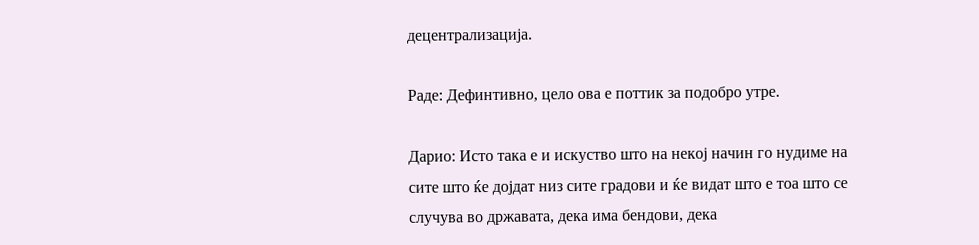децентрализација.

Раде: Дефинтивно, цело ова е поттик за подобро утре.

Дарио: Исто така е и искуство што на некој начин го нудиме на сите што ќе дојдат низ сите градови и ќе видат што е тоа што се случува во државата, дека има бендови, дека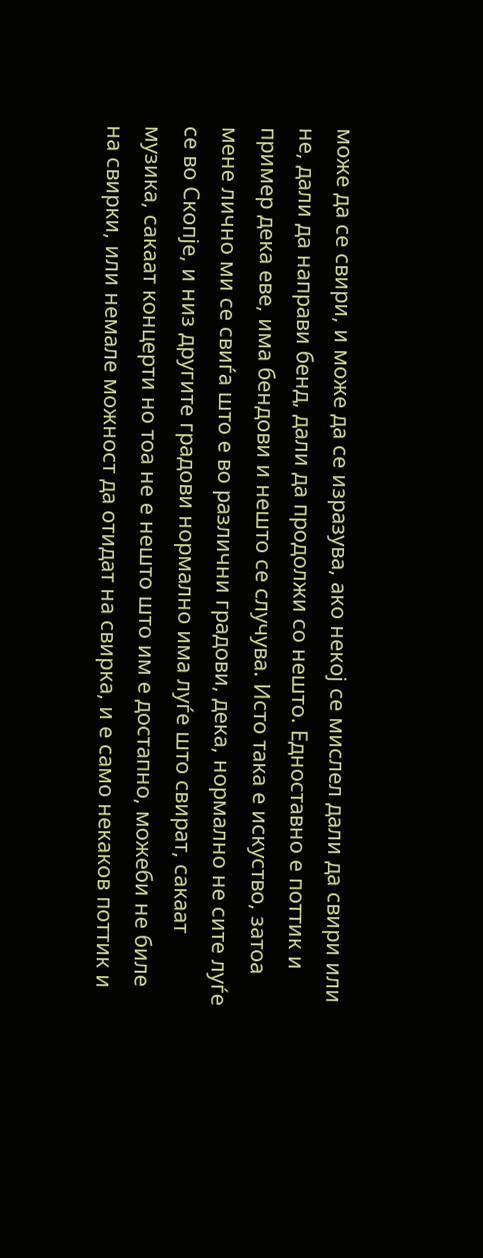може да се свири, и може да се изразува, ако некој се мислел дали да свири или не, дали да направи бенд, дали да продолжи со нешто. Едноставно е поттик и пример дека еве, има бендови и нешто се случува. Исто така е искуство, затоа мене лично ми се свиѓа што е во различни градови, дека, нормално не сите луѓе се во Скопје, и низ другите градови нормално има луѓе што свират, сакаат музика, сакаат концерти но тоа не е нешто што им е достапно, можеби не биле на свирки, или немале можност да отидат на свирка, и е само некаков поттик и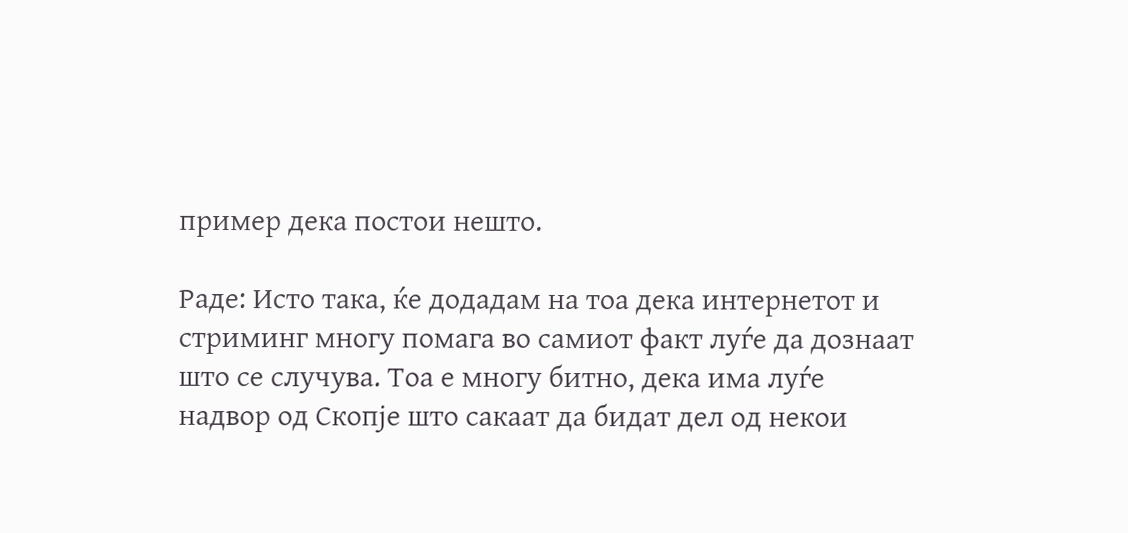пример дека постои нешто.

Раде: Исто така, ќе додадам на тоа дека интернетот и стриминг многу помага во самиот факт луѓе да дознаат што се случува. Тоа е многу битно, дека има луѓе надвор од Скопје што сакаат да бидат дел од некои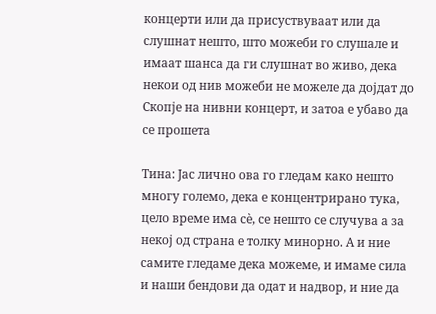концерти или да присуствуваат или да слушнат нешто, што можеби го слушале и имаат шанса да ги слушнат во живо, дека некои од нив можеби не можеле да дојдат до Скопје на нивни концерт, и затоа е убаво да се прошета

Тина: Јас лично ова го гледам како нешто многу големо, дека е концентрирано тука, цело време има сѐ, се нешто се случува а за некој од страна е толку минорно. А и ние самите гледаме дека можеме, и имаме сила и наши бендови да одат и надвор, и ние да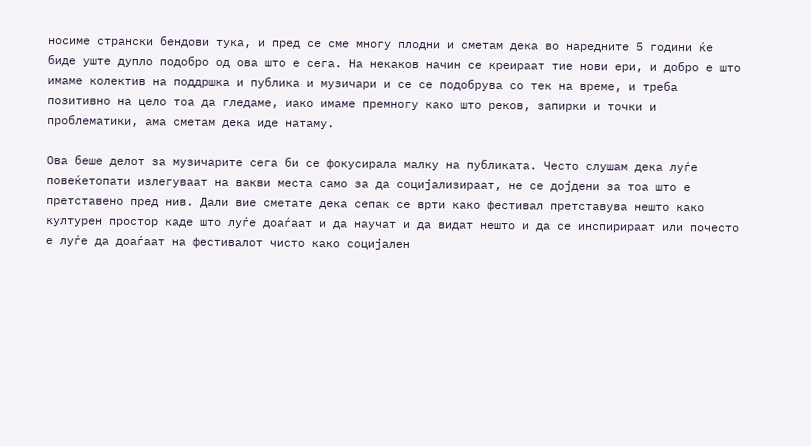носиме странски бендови тука, и пред се сме многу плодни и сметам дека во наредните 5 години ќе биде уште дупло подобро од ова што е сега. На некаков начин се креираат тие нови ери, и добро е што имаме колектив на поддршка и публика и музичари и се се подобрува со тек на време, и треба позитивно на цело тоа да гледаме, иако имаме премногу како што реков, запирки и точки и проблематики, ама сметам дека иде натаму.

Ова беше делот за музичарите сега би се фокусирала малку на публиката. Често слушам дека луѓе повеќетопати излегуваат на вакви места само за да социјализираат, не се дојдени за тоа што е претставено пред нив. Дали вие сметате дека сепак се врти како фестивал претставува нешто како културен простор каде што луѓе доаѓаат и да научат и да видат нешто и да се инспирираат или почесто е луѓе да доаѓаат на фестивалот чисто како социјален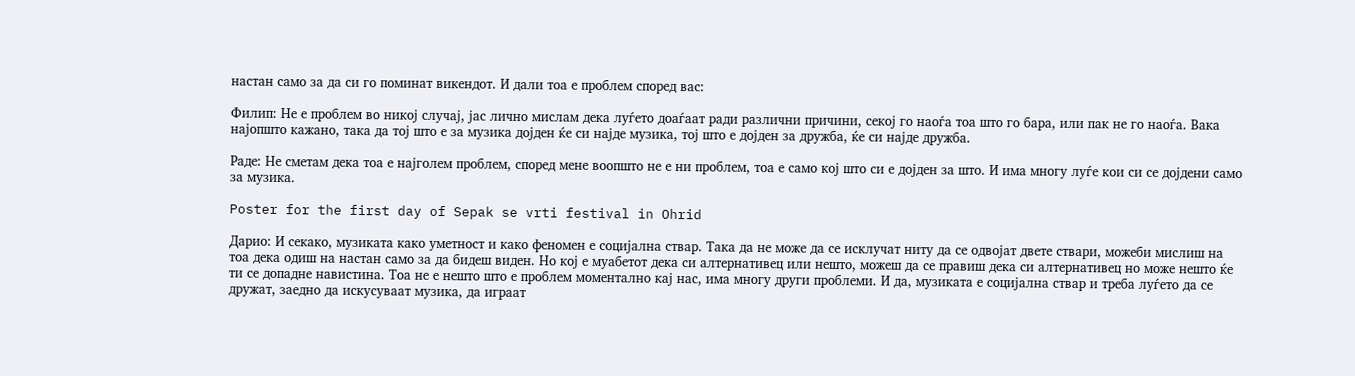настан само за да си го поминат викендот. И дали тоа е проблем според вас:

Филип: Не е проблем во никој случај, јас лично мислам дека луѓето доаѓаат ради различни причини, секој го наоѓа тоа што го бара, или пак не го наоѓа. Вака најопшто кажано, така да тој што е за музика дојден ќе си најде музика, тој што е дојден за дружба, ќе си најде дружба.

Раде: Не сметам дека тоа е најголем проблем, според мене воопшто не е ни проблем, тоа е само кој што си е дојден за што. И има многу луѓе кои си се дојдени само за музика.

Poster for the first day of Sepak se vrti festival in Ohrid

Дарио: И секако, музиката како уметност и како феномен е социјална ствар. Така да не може да се исклучат ниту да се одвојат двете ствари, можеби мислиш на тоа дека одиш на настан само за да бидеш виден. Но кој е муабетот дека си алтернативец или нешто, можеш да се правиш дека си алтернативец но може нешто ќе ти се допадне навистина. Тоа не е нешто што е проблем моментално кај нас, има многу други проблеми. И да, музиката е социјална ствар и треба луѓето да се дружат, заедно да искусуваат музика, да играат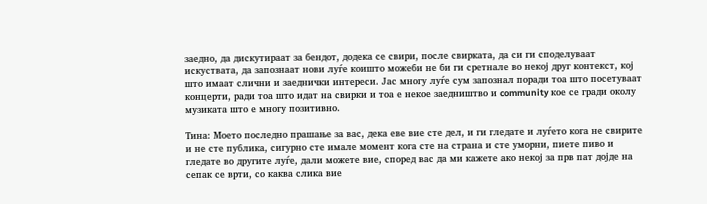заедно, да дискутираат за бендот, додека се свири, после свирката, да си ги споделуваат искуствата, да запознаат нови луѓе коишто можеби не би ги сретнале во некој друг контекст, кој што имаат слични и заеднички интереси. Јас многу луѓе сум запознал поради тоа што посетуваат концерти, ради тоа што идат на свирки и тоа е некое заедништво и community кое се гради околу музиката што е многу позитивно.

Тина: Моето последно прашање за вас, дека еве вие сте дел, и ги гледате и луѓето кога не свирите и не сте публика, сигурно сте имале момент кога сте на страна и сте уморни, пиете пиво и гледате во другите луѓе, дали можете вие, според вас да ми кажете ако некој за прв пат дојде на сепак се врти, со каква слика вие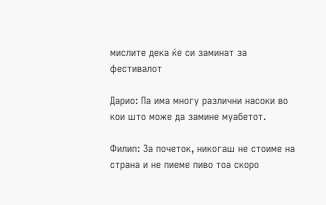мислите дека ќе си заминат за фестивалот

Дарио: Па има многу различни насоки во кои што може да замине муабетот.

Филип: За почеток, никогаш не стоиме на страна и не пиеме пиво тоа скоро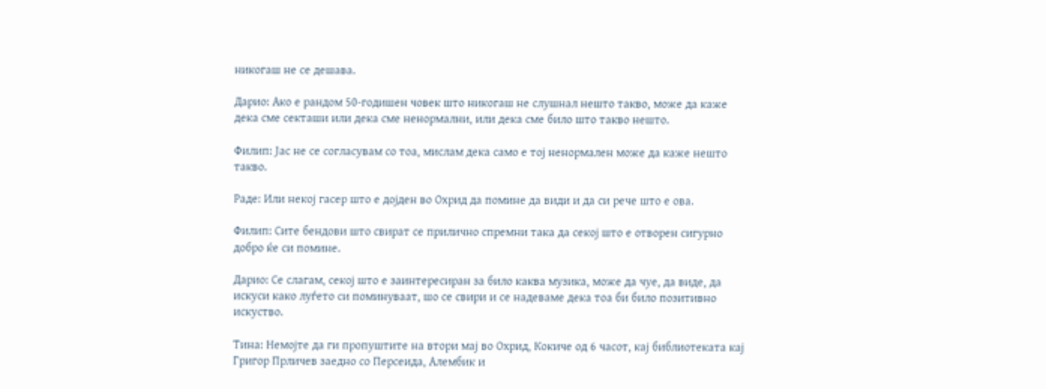никогаш не се дешава.

Дарио: Ако е рандом 50-годишен човек што никогаш не слушнал нешто такво, може да каже дека сме секташи или дека сме ненормални, или дека сме било што такво нешто.

Филип: Јас не се согласувам со тоа, мислам дека само е тој ненормален може да каже нешто такво.

Раде: Или некој гасер што е дојден во Охрид да помине да види и да си рече што е ова.

Филип: Сите бендови што свират се прилично спремни така да секој што е отворен сигурно добро ќе си помине.

Дарио: Се слагам, секој што е заинтересиран за било каква музика, може да чуе, да виде, да искуси како луѓето си поминуваат, шо се свири и се надеваме дека тоа би било позитивно искуство.

Тина: Немојте да ги пропуштите на втори мај во Охрид, Кокиче од 6 часот, кај библиотеката кај Григор Прличев заедно со Персеида, Алембик и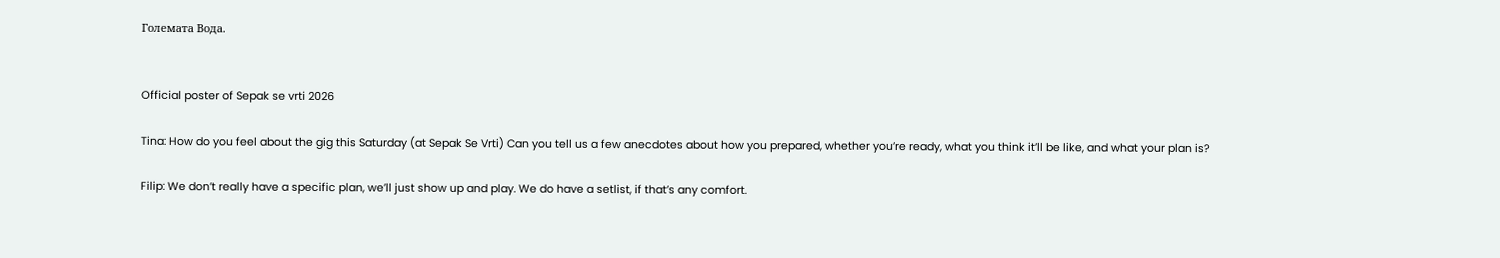Големата Вода.


Official poster of Sepak se vrti 2026

Tina: How do you feel about the gig this Saturday (at Sepak Se Vrti) Can you tell us a few anecdotes about how you prepared, whether you’re ready, what you think it’ll be like, and what your plan is?

Filip: We don’t really have a specific plan, we’ll just show up and play. We do have a setlist, if that’s any comfort.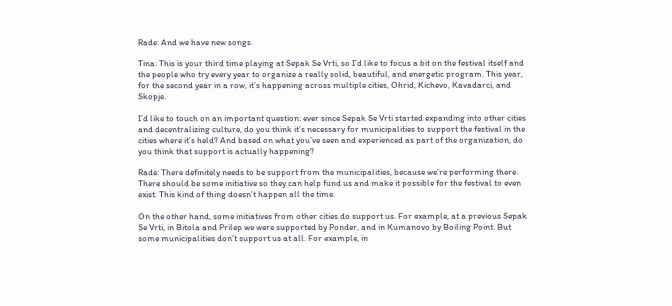Rade: And we have new songs.

Tina: This is your third time playing at Sepak Se Vrti, so I’d like to focus a bit on the festival itself and the people who try every year to organize a really solid, beautiful, and energetic program. This year, for the second year in a row, it’s happening across multiple cities, Ohrid, Kichevo, Kavadarci, and Skopje.

I’d like to touch on an important question: ever since Sepak Se Vrti started expanding into other cities and decentralizing culture, do you think it’s necessary for municipalities to support the festival in the cities where it’s held? And based on what you’ve seen and experienced as part of the organization, do you think that support is actually happening?

Rade: There definitely needs to be support from the municipalities, because we’re performing there. There should be some initiative so they can help fund us and make it possible for the festival to even exist. This kind of thing doesn’t happen all the time.

On the other hand, some initiatives from other cities do support us. For example, at a previous Sepak Se Vrti, in Bitola and Prilep we were supported by Ponder, and in Kumanovo by Boiling Point. But some municipalities don’t support us at all. For example, in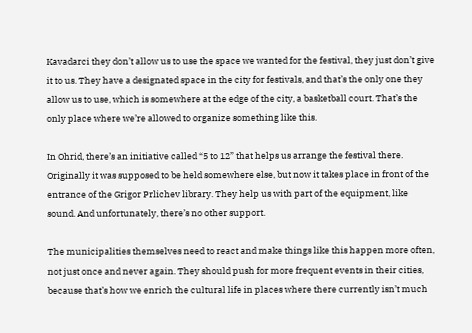Kavadarci they don’t allow us to use the space we wanted for the festival, they just don’t give it to us. They have a designated space in the city for festivals, and that’s the only one they allow us to use, which is somewhere at the edge of the city, a basketball court. That’s the only place where we’re allowed to organize something like this.

In Ohrid, there’s an initiative called “5 to 12” that helps us arrange the festival there. Originally it was supposed to be held somewhere else, but now it takes place in front of the entrance of the Grigor Prlichev library. They help us with part of the equipment, like sound. And unfortunately, there’s no other support.

The municipalities themselves need to react and make things like this happen more often, not just once and never again. They should push for more frequent events in their cities, because that’s how we enrich the cultural life in places where there currently isn’t much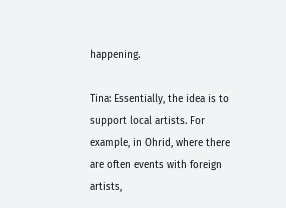happening.

Tina: Essentially, the idea is to support local artists. For example, in Ohrid, where there are often events with foreign artists,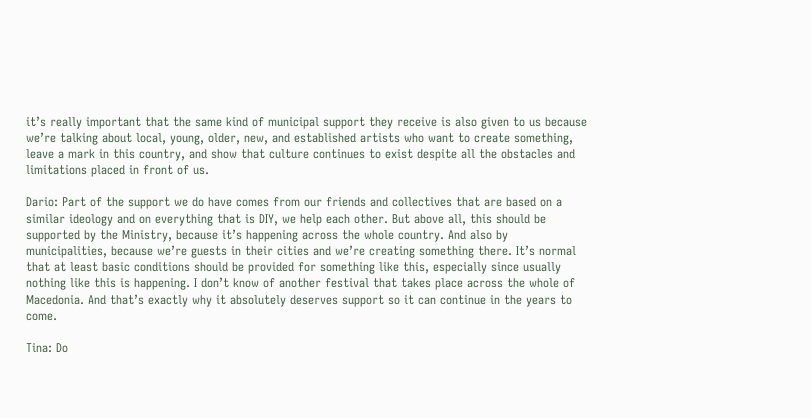it’s really important that the same kind of municipal support they receive is also given to us because we’re talking about local, young, older, new, and established artists who want to create something, leave a mark in this country, and show that culture continues to exist despite all the obstacles and limitations placed in front of us.

Dario: Part of the support we do have comes from our friends and collectives that are based on a similar ideology and on everything that is DIY, we help each other. But above all, this should be supported by the Ministry, because it’s happening across the whole country. And also by municipalities, because we’re guests in their cities and we’re creating something there. It’s normal that at least basic conditions should be provided for something like this, especially since usually nothing like this is happening. I don’t know of another festival that takes place across the whole of Macedonia. And that’s exactly why it absolutely deserves support so it can continue in the years to come.

Tina: Do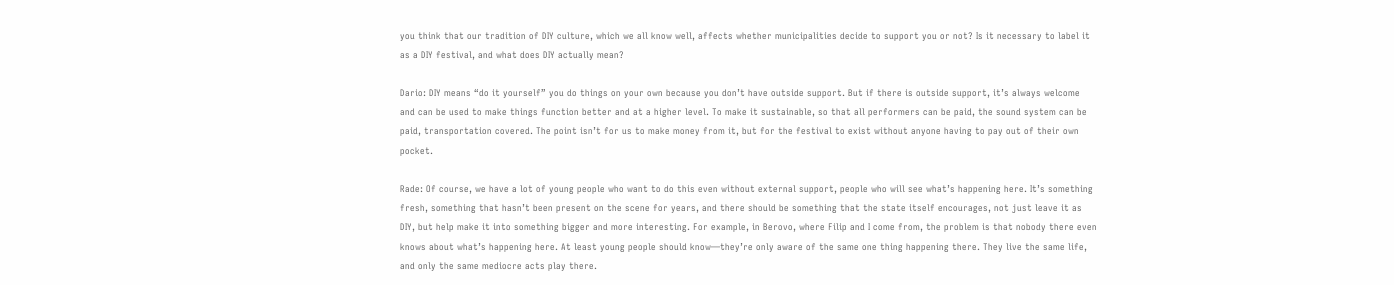you think that our tradition of DIY culture, which we all know well, affects whether municipalities decide to support you or not? Is it necessary to label it as a DIY festival, and what does DIY actually mean?

Dario: DIY means “do it yourself” you do things on your own because you don’t have outside support. But if there is outside support, it’s always welcome and can be used to make things function better and at a higher level. To make it sustainable, so that all performers can be paid, the sound system can be paid, transportation covered. The point isn’t for us to make money from it, but for the festival to exist without anyone having to pay out of their own pocket.

Rade: Of course, we have a lot of young people who want to do this even without external support, people who will see what’s happening here. It’s something fresh, something that hasn’t been present on the scene for years, and there should be something that the state itself encourages, not just leave it as DIY, but help make it into something bigger and more interesting. For example, in Berovo, where Filip and I come from, the problem is that nobody there even knows about what’s happening here. At least young people should know—they’re only aware of the same one thing happening there. They live the same life, and only the same mediocre acts play there.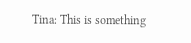Tina: This is something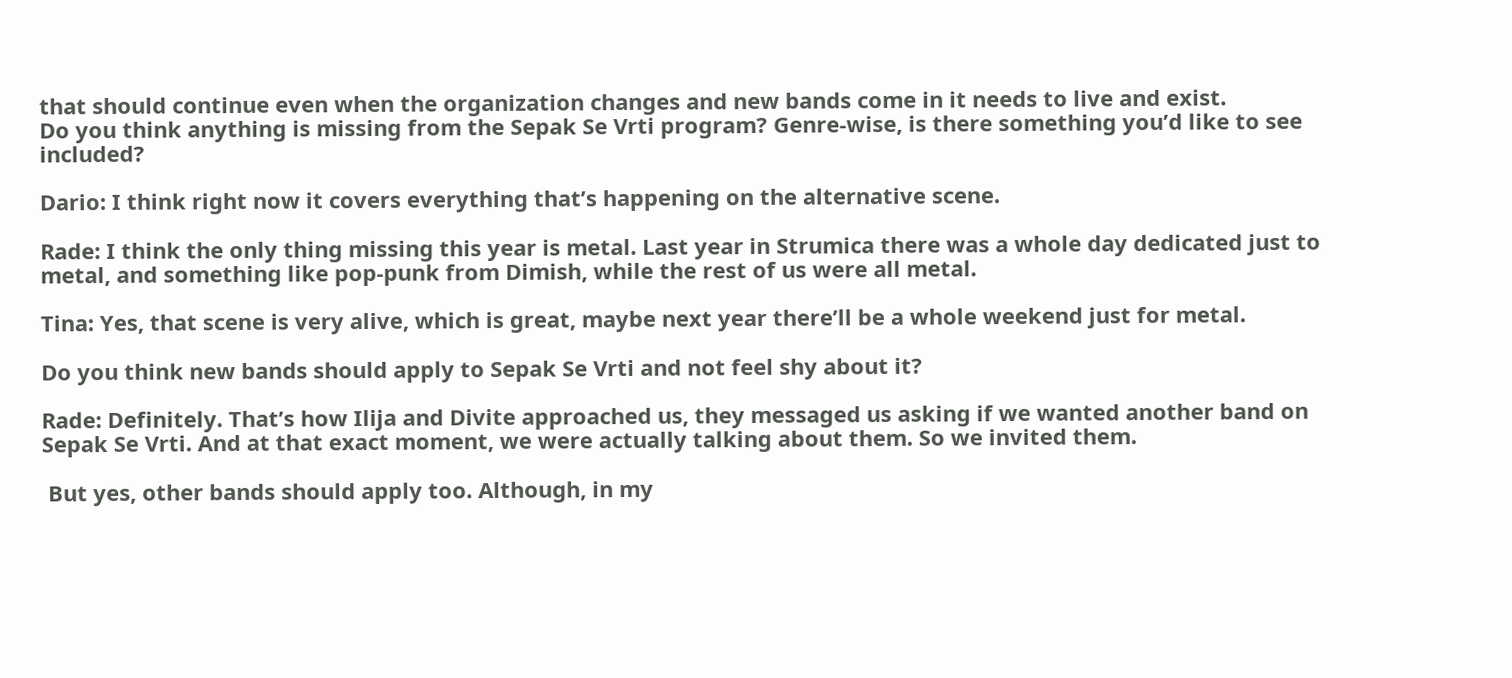that should continue even when the organization changes and new bands come in it needs to live and exist.
Do you think anything is missing from the Sepak Se Vrti program? Genre-wise, is there something you’d like to see included?

Dario: I think right now it covers everything that’s happening on the alternative scene.

Rade: I think the only thing missing this year is metal. Last year in Strumica there was a whole day dedicated just to metal, and something like pop-punk from Dimish, while the rest of us were all metal.

Tina: Yes, that scene is very alive, which is great, maybe next year there’ll be a whole weekend just for metal.

Do you think new bands should apply to Sepak Se Vrti and not feel shy about it?

Rade: Definitely. That’s how Ilija and Divite approached us, they messaged us asking if we wanted another band on Sepak Se Vrti. And at that exact moment, we were actually talking about them. So we invited them.

 But yes, other bands should apply too. Although, in my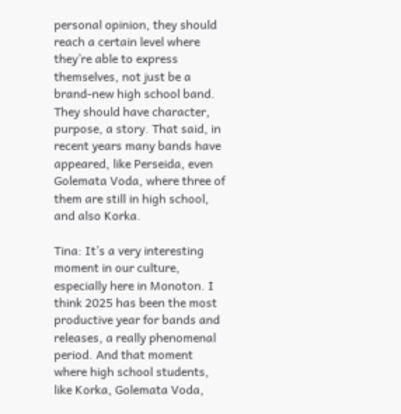personal opinion, they should reach a certain level where they’re able to express themselves, not just be a brand-new high school band. They should have character, purpose, a story. That said, in recent years many bands have appeared, like Perseida, even Golemata Voda, where three of them are still in high school, and also Korka.

Tina: It’s a very interesting moment in our culture, especially here in Monoton. I think 2025 has been the most productive year for bands and releases, a really phenomenal period. And that moment where high school students, like Korka, Golemata Voda,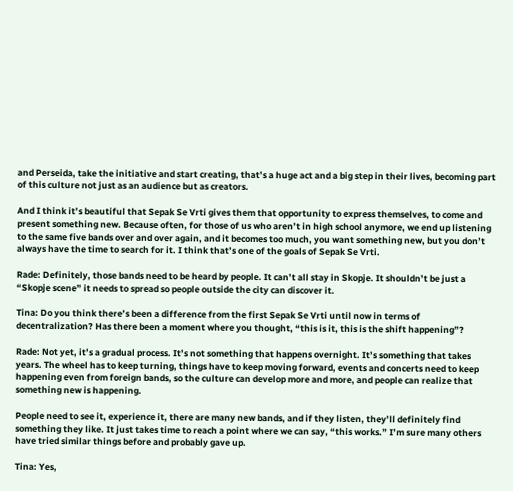and Perseida, take the initiative and start creating, that’s a huge act and a big step in their lives, becoming part of this culture not just as an audience but as creators.

And I think it’s beautiful that Sepak Se Vrti gives them that opportunity to express themselves, to come and present something new. Because often, for those of us who aren’t in high school anymore, we end up listening to the same five bands over and over again, and it becomes too much, you want something new, but you don’t always have the time to search for it. I think that’s one of the goals of Sepak Se Vrti.

Rade: Definitely, those bands need to be heard by people. It can’t all stay in Skopje. It shouldn’t be just a “Skopje scene” it needs to spread so people outside the city can discover it.

Tina: Do you think there’s been a difference from the first Sepak Se Vrti until now in terms of decentralization? Has there been a moment where you thought, “this is it, this is the shift happening”?

Rade: Not yet, it’s a gradual process. It’s not something that happens overnight. It’s something that takes years. The wheel has to keep turning, things have to keep moving forward, events and concerts need to keep happening even from foreign bands, so the culture can develop more and more, and people can realize that something new is happening.

People need to see it, experience it, there are many new bands, and if they listen, they’ll definitely find something they like. It just takes time to reach a point where we can say, “this works.” I’m sure many others have tried similar things before and probably gave up.

Tina: Yes,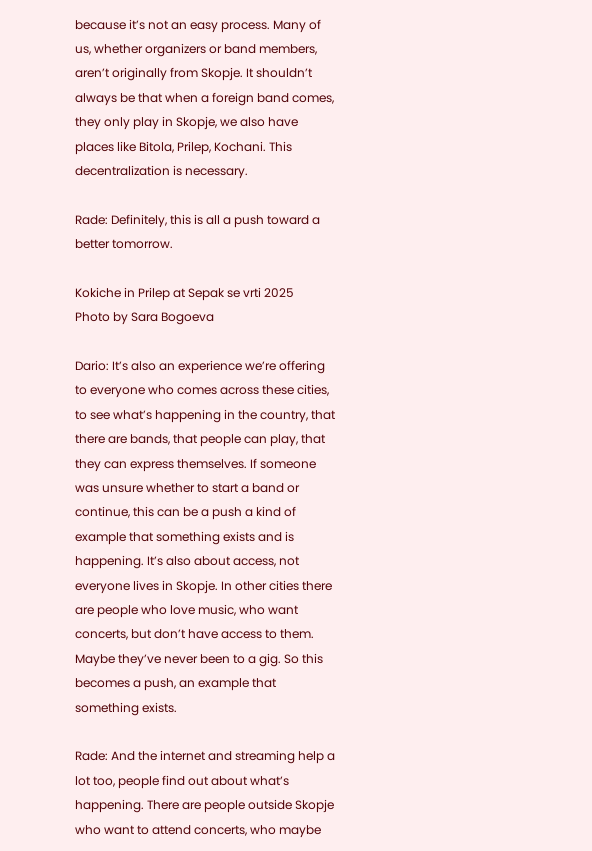because it’s not an easy process. Many of us, whether organizers or band members, aren’t originally from Skopje. It shouldn’t always be that when a foreign band comes, they only play in Skopje, we also have places like Bitola, Prilep, Kochani. This decentralization is necessary.

Rade: Definitely, this is all a push toward a better tomorrow.

Kokiche in Prilep at Sepak se vrti 2025
Photo by Sara Bogoeva

Dario: It’s also an experience we’re offering to everyone who comes across these cities, to see what’s happening in the country, that there are bands, that people can play, that they can express themselves. If someone was unsure whether to start a band or continue, this can be a push a kind of example that something exists and is happening. It’s also about access, not everyone lives in Skopje. In other cities there are people who love music, who want concerts, but don’t have access to them. Maybe they’ve never been to a gig. So this becomes a push, an example that something exists.

Rade: And the internet and streaming help a lot too, people find out about what’s happening. There are people outside Skopje who want to attend concerts, who maybe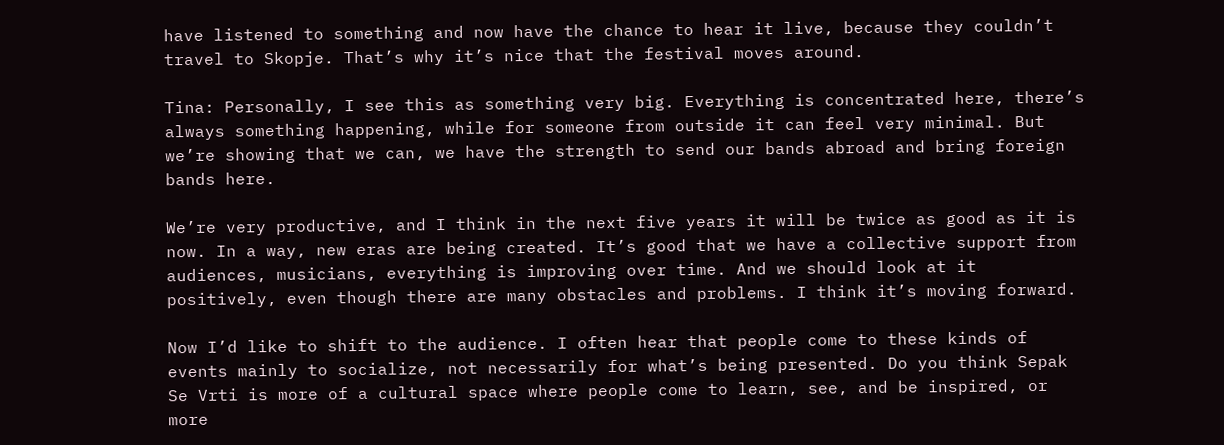have listened to something and now have the chance to hear it live, because they couldn’t travel to Skopje. That’s why it’s nice that the festival moves around.

Tina: Personally, I see this as something very big. Everything is concentrated here, there’s always something happening, while for someone from outside it can feel very minimal. But we’re showing that we can, we have the strength to send our bands abroad and bring foreign bands here.

We’re very productive, and I think in the next five years it will be twice as good as it is now. In a way, new eras are being created. It’s good that we have a collective support from audiences, musicians, everything is improving over time. And we should look at it positively, even though there are many obstacles and problems. I think it’s moving forward.

Now I’d like to shift to the audience. I often hear that people come to these kinds of events mainly to socialize, not necessarily for what’s being presented. Do you think Sepak Se Vrti is more of a cultural space where people come to learn, see, and be inspired, or more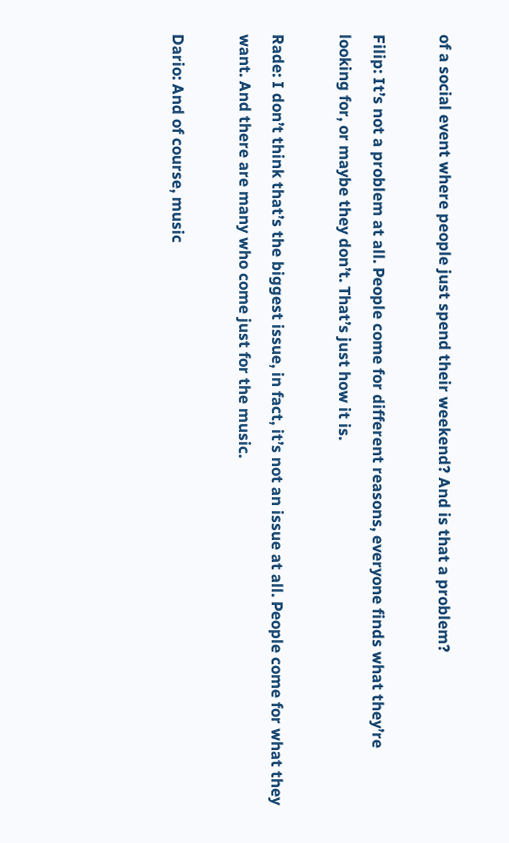of a social event where people just spend their weekend? And is that a problem?

Filip: It’s not a problem at all. People come for different reasons, everyone finds what they’re looking for, or maybe they don’t. That’s just how it is.

Rade: I don’t think that’s the biggest issue, in fact, it’s not an issue at all. People come for what they want. And there are many who come just for the music.

Dario: And of course, music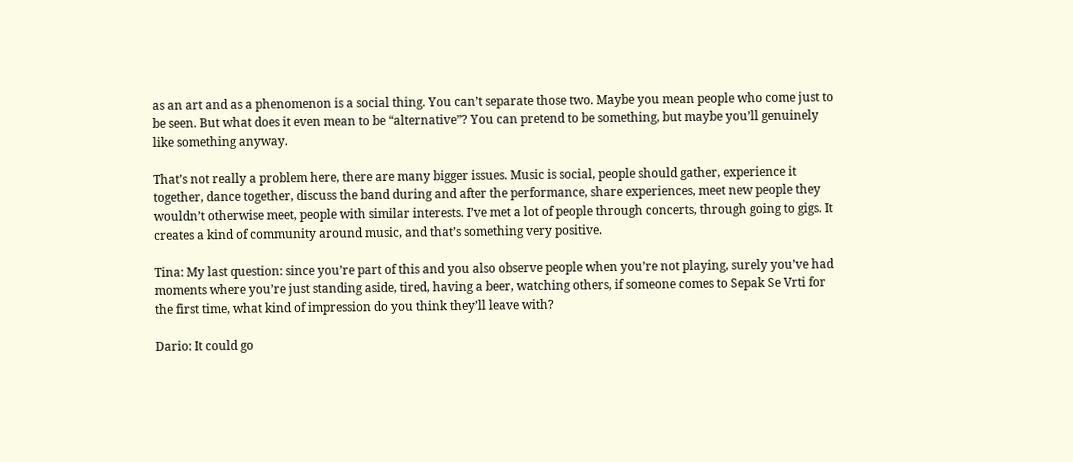as an art and as a phenomenon is a social thing. You can’t separate those two. Maybe you mean people who come just to be seen. But what does it even mean to be “alternative”? You can pretend to be something, but maybe you’ll genuinely like something anyway.

That’s not really a problem here, there are many bigger issues. Music is social, people should gather, experience it together, dance together, discuss the band during and after the performance, share experiences, meet new people they wouldn’t otherwise meet, people with similar interests. I’ve met a lot of people through concerts, through going to gigs. It creates a kind of community around music, and that’s something very positive.

Tina: My last question: since you’re part of this and you also observe people when you’re not playing, surely you’ve had moments where you’re just standing aside, tired, having a beer, watching others, if someone comes to Sepak Se Vrti for the first time, what kind of impression do you think they’ll leave with?

Dario: It could go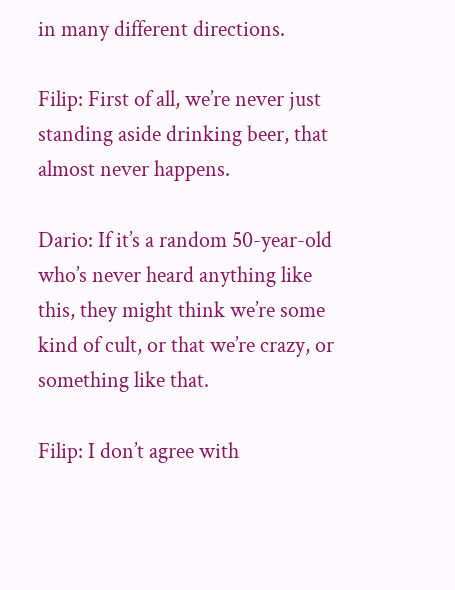in many different directions.

Filip: First of all, we’re never just standing aside drinking beer, that almost never happens.

Dario: If it’s a random 50-year-old who’s never heard anything like this, they might think we’re some kind of cult, or that we’re crazy, or something like that.

Filip: I don’t agree with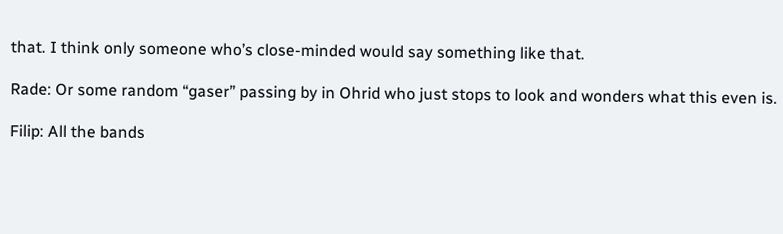that. I think only someone who’s close-minded would say something like that.

Rade: Or some random “gaser” passing by in Ohrid who just stops to look and wonders what this even is.

Filip: All the bands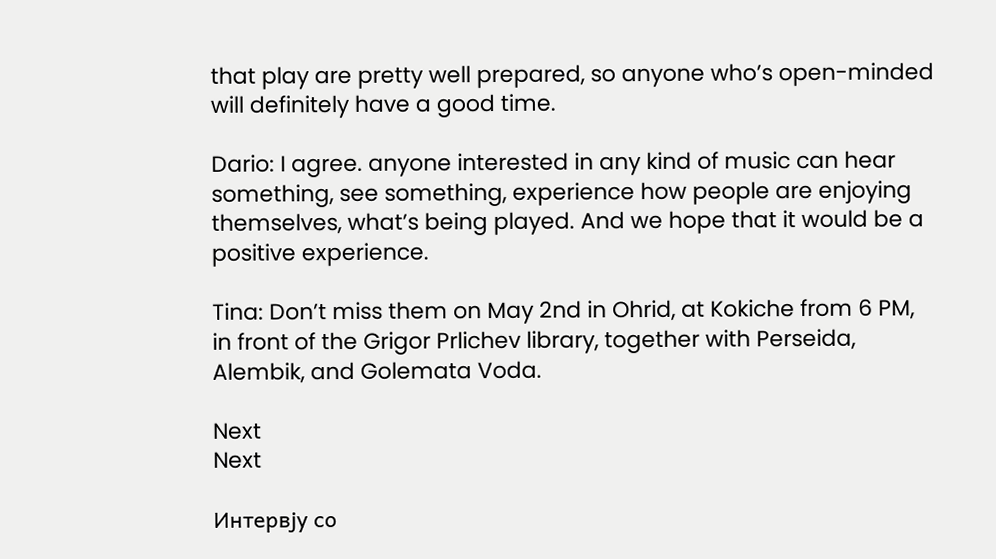that play are pretty well prepared, so anyone who’s open-minded will definitely have a good time.

Dario: I agree. anyone interested in any kind of music can hear something, see something, experience how people are enjoying themselves, what’s being played. And we hope that it would be a positive experience.

Tina: Don’t miss them on May 2nd in Ohrid, at Kokiche from 6 PM, in front of the Grigor Prlichev library, together with Perseida, Alembik, and Golemata Voda.

Next
Next

Интервју со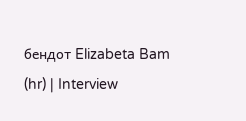бендот Elizabeta Bam (hr) | Interview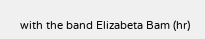with the band Elizabeta Bam (hr)